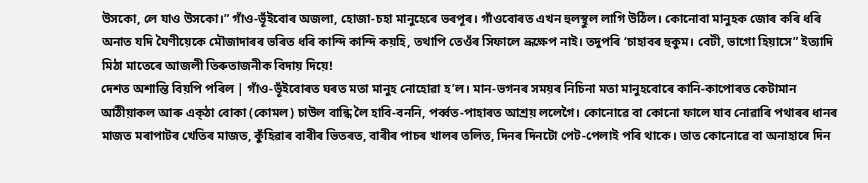উসকো, লে যাও উসকো।” গাঁও-ভূঁইবোৰ অজলা, হোজা-চহা মানুহেৰে ভৰপূৰ। গাঁওবোৰত এখন হুলস্থুল লাগি উঠিল। কোনোবা মানুহক জোৰ কৰি ধৰি অনাত যদি ঘৈণীয়েকে মৌজাদাৰৰ ভৰিত ধৰি কান্দি কান্দি কয়হি, তথাপি তেওঁৰ সিফালে ভ্ৰূক্ষেপ নাই। তদুপৰি ‘চাহাবৰ হুকুম। বেটী, ভাগো হিয়াসে” ইত্যাদি মিঠা মাতেৰে আজলী তিৰুতাজনীক বিদায় দিয়ে!
দেশত অশান্তি বিয়পি পৰিল | গাঁও-ভূঁইবোৰত ঘৰত মতা মানুহ নোহোৱা হ’ল। মান-ভগনৰ সময়ৰ নিচিনা মতা মানুহবোৰে কানি-কাপোৰত কেটামান আঠীয়াকল আৰু এক্ঠা বোকা (কোমল) চাউল বান্ধি লৈ হাবি-বননি, পৰ্ব্বত-পাহাৰত আশ্ৰয় ললেগৈ। কোনোৱে বা কোনো ফালে যাব নোৱাৰি পথাৰৰ ধানৰ মাজত মৰাপাটৰ খেতিৰ মাজত, কুঁহিৱাৰ বাৰীৰ ভিতৰত, বাৰীৰ পাচৰ খালৰ তলিত, দিনৰ দিনটো পেট-পেলাই পৰি থাকে। তাত কোনোৱে বা অনাহাৰে দিন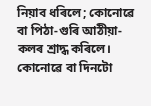নিয়াব ধৰিলে; কোনোৱে বা পিঠা-গুৰি আঠীয়া-কলৰ শ্ৰাদ্ধ কৰিলে। কোনোৱে বা দিনটো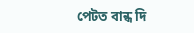পেটত বান্ধ দি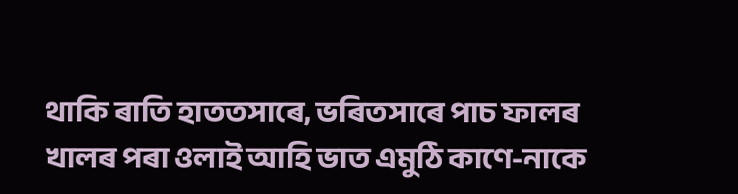থাকি ৰাতি হাততসাৰে, ভৰিতসাৰে পাচ ফালৰ খালৰ পৰা ওলাই আহি ভাত এমুঠি কাণে-নাকে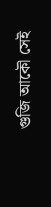গুজি আকৌ সেই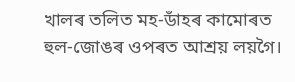খালৰ তলিত মহ-ডাঁহৰ কামোৰত হুল-জোঙৰ ওপৰত আশ্ৰয় লয়গৈ।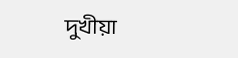দুখীয়া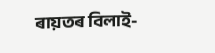ৰায়তৰ বিলাই-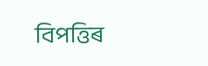বিপত্তিৰ